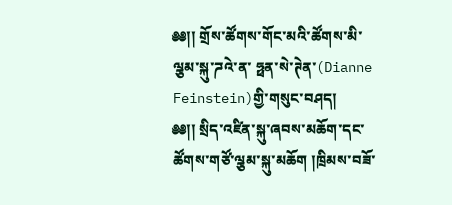༅༅།། གྲོས་ཚོགས་གོང་མའི་ཚོགས་མི་ལྕམ་སྐུ་ཌའེ་ན་ ཧྥན་སེ་ཊེན་(Dianne Feinstein)གྱི་གསུང་བཤད།
༅༅།། སྲིད་འཛིན་སྐུ་ཞབས་མཆོག་དང་ཚོགས་གཙོ་ལྕམ་སྐུ་མཆོག །ཁྲིམས་བཟོ་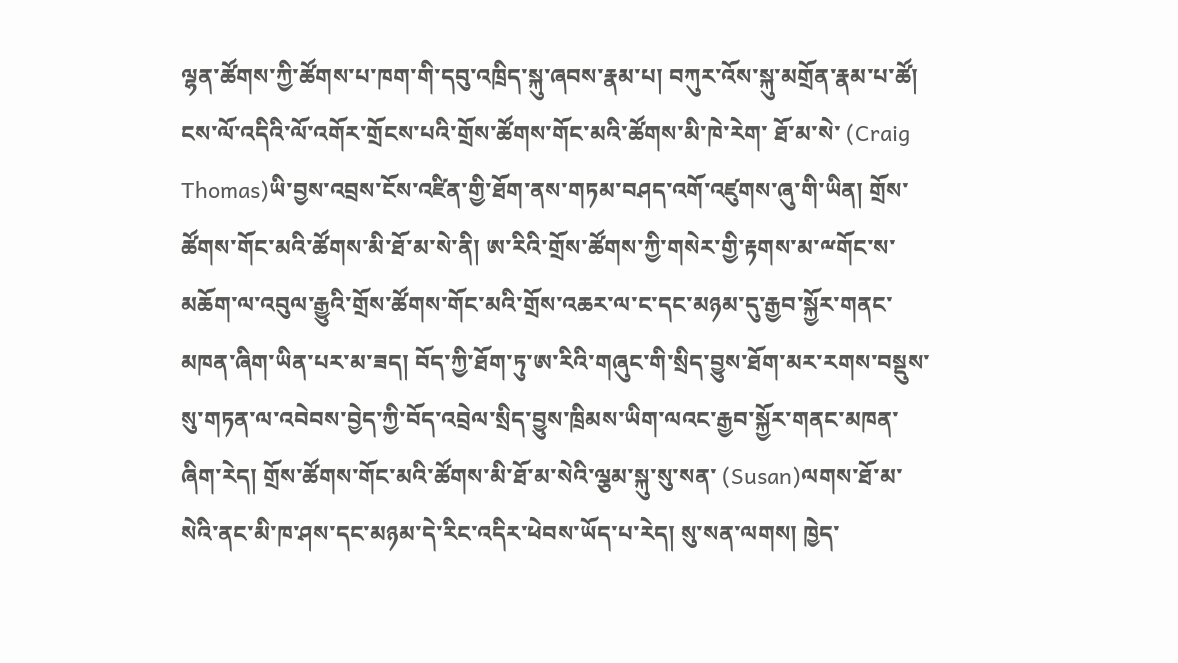ལྷན་ཚོགས་ཀྱི་ཚོགས་པ་ཁག་གི་དབུ་འཁྲིད་སྐུ་ཞབས་རྣམ་པ། བཀུར་འོས་སྐུ་མགྲོན་རྣམ་པ་ཚོ། ངས་ལོ་འདིའི་ལོ་འགོར་གྲོངས་པའི་གྲོས་ཚོགས་གོང་མའི་ཚོགས་མི་ཁེ་རེག་ ཐོ་མ་སེ་ (Craig Thomas)ཡི་བྱས་འབྲས་ངོས་འཛིན་གྱི་ཐོག་ནས་གཏམ་བཤད་འགོ་འཛུགས་ཞུ་གི་ཡིན། གྲོས་ཚོགས་གོང་མའི་ཚོགས་མི་ཐོ་མ་སེ་ནི། ཨ་རིའི་གྲོས་ཚོགས་ཀྱི་གསེར་གྱི་རྟགས་མ་ྋགོང་ས་མཆོག་ལ་འབུལ་རྒྱུའི་གྲོས་ཚོགས་གོང་མའི་གྲོས་འཆར་ལ་ང་དང་མཉམ་དུ་རྒྱབ་སྐྱོར་གནང་མཁན་ཞིག་ཡིན་པར་མ་ཟད། བོད་ཀྱི་ཐོག་ཏུ་ཨ་རིའི་གཞུང་གི་སྲིད་བྱུས་ཐོག་མར་རགས་བསྡུས་སུ་གཏན་ལ་འབེབས་བྱེད་ཀྱི་བོད་འབྲེལ་སྲིད་བྱུས་ཁྲིམས་ཡིག་ལའང་རྒྱབ་སྐྱོར་གནང་མཁན་ཞིག་རེད། གྲོས་ཚོགས་གོང་མའི་ཚོགས་མི་ཐོ་མ་སེའི་ལྕམ་སྐུ་སུ་སན་ (Susan)ལགས་ཐོ་མ་སེའི་ནང་མི་ཁ་ཤས་དང་མཉམ་དེ་རིང་འདིར་ཕེབས་ཡོད་པ་རེད། སུ་སན་ལགས། ཁྱེད་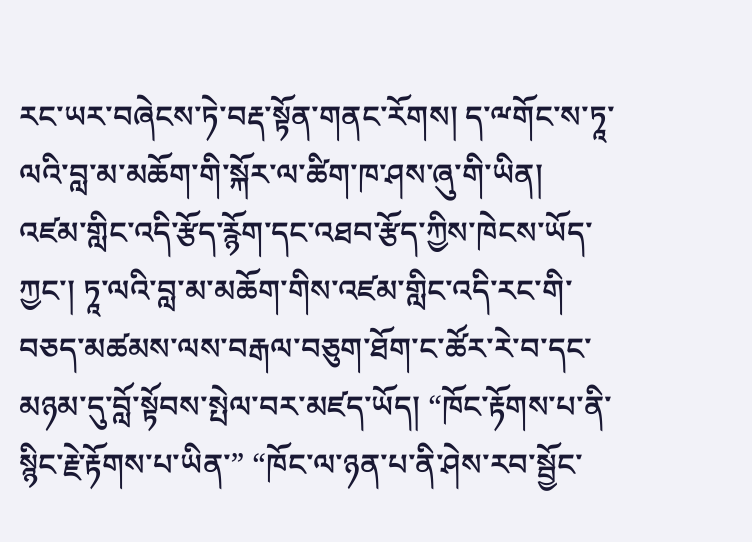རང་ཡར་བཞེངས་ཏེ་བརྡ་སྟོན་གནང་རོགས། ད་ྋགོང་ས་ཏཱ་ལའི་བླ་མ་མཆོག་གི་སྐོར་ལ་ཚིག་ཁ་ཤས་ཞུ་གི་ཡིན། འཛམ་གླིང་འདི་རྩོད་རྙོག་དང་འཐབ་རྩོད་ཀྱིས་ཁེངས་ཡོད་ཀྱང་། ཏཱ་ལའི་བླ་མ་མཆོག་གིས་འཛམ་གླིང་འདི་རང་གི་བཅད་མཚམས་ལས་བརྒལ་བཅུག་ཐོག་ང་ཚོར་རེ་བ་དང་མཉམ་དུ་བློ་སྟོབས་སྤེལ་བར་མཛད་ཡོད། “ཁོང་རྟོགས་པ་ནི་སྙིང་རྗེ་རྟོགས་པ་ཡིན་” “ཁོང་ལ་ཉན་པ་ནི་ཤེས་རབ་སྦྱོང་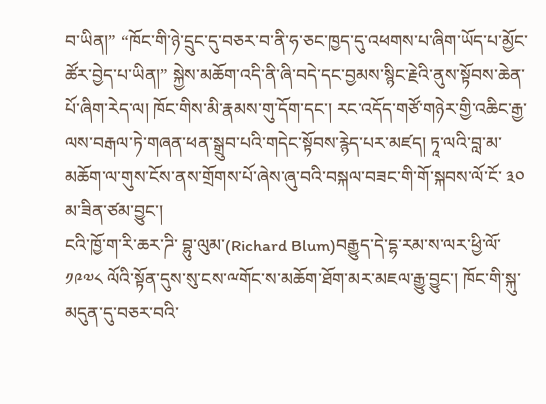བ་ཡིན།” “ཁོང་གི་ཉེ་དྲུང་དུ་བཅར་བ་ནི་ཧ་ཅང་ཁྱད་དུ་འཕགས་པ་ཞིག་ཡོད་པ་མྱོང་ཚོར་བྱེད་པ་ཡིན།” སྐྱེས་མཆོག་འདི་ནི་ཞི་བདེ་དང་བྱམས་སྙིང་རྗེའི་ནུས་སྟོབས་ཆེན་པོ་ཞིག་རེད་ལ། ཁོང་གིས་མི་རྣམས་གུ་དོག་དང་། རང་འདོད་གཙོ་གཉེར་གྱི་འཆིང་རྒྱ་ལས་བརྒལ་ཏེ་གཞན་ཕན་སྒྲུབ་པའི་གདེང་སྟོབས་རྙེད་པར་མཛད། ཏཱ་ལའི་བླ་མ་མཆོག་ལ་གུས་ངོས་ནས་གྲོགས་པོ་ཞེས་ཞུ་བའི་བསྐལ་བཟང་གི་གོ་སྐབས་ལོ་ངོ་ ༣༠ མ་ཟིན་ཙམ་བྱུང་།
ངའི་ཁྱོ་ག་རི་ཆར་ཌི་ བྷུ་ལུམ་(Richard Blum)བརྒྱུད་དེ་དྷ་རམ་ས་ལར་ཕྱི་ལོ་ ༡༩༧༨ ལོའི་སྟོན་དུས་སུ་ངས་ྋགོང་ས་མཆོག་ཐོག་མར་མཇལ་རྒྱུ་བྱུང་། ཁོང་གི་སྐུ་མདུན་དུ་བཅར་བའི་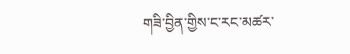གཟི་བྱིན་གྱིས་ང་རང་མཚར་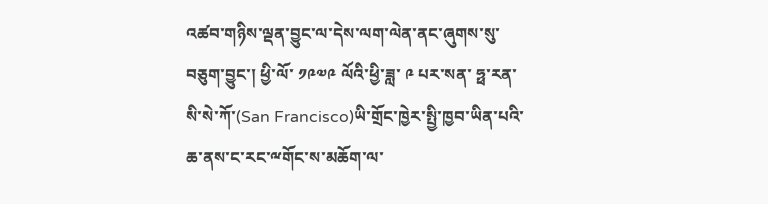འཚབ་གཉིས་ལྡན་བྱུང་ལ་དེས་ལག་ལེན་ནང་ཞུགས་སུ་བཅུག་བྱུང་། ཕྱི་ལོ་ ༡༩༧༩ ལོའི་ཕྱི་ཟླ་ ༩ པར་སན་ ཧྥ་རན་སི་སེ་ཀོ་(San Francisco)ཡི་གྲོང་ཁྱེར་སྤྱི་ཁྱབ་ཡིན་པའི་ཆ་ནས་ང་རང་ྋགོང་ས་མཆོག་ལ་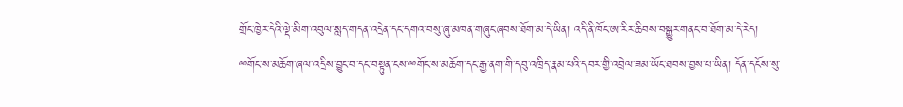གྲོང་ཁྱེར་དེའི་ལྡེ་མིག་འབུལ་སླད་གདན་འདྲེན་དང་དགའ་བསུ་ཞུ་མཁན་གཞུང་ཞབས་ཐོག་མ་དེ་ཡིན། འདི་ནི་ཁོང་ཨ་རིར་ཆིབས་བསྒྱུར་གནང་བ་ཐོག་མ་དེ་རེད། ྋགོང་ས་མཆོག་ཞལ་འདྲིས་བྱུང་བ་དང་བསྟུན་ངས་ྋགོང་ས་མཆོག་དང་རྒྱ་ནག་གི་དབུ་འཁྲིད་རྣམ་པའི་དབར་གྱི་འབྲེལ་ཟམ་ཡོང་ཐབས་བྱས་པ་ཡིན། དོན་དངོས་སུ་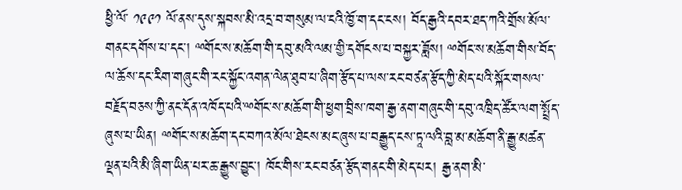ཕྱི་ལོ་ ༡༩༩༡ ལོ་ནས་དུས་སྐབས་མི་འདྲ་བ་གསུམ་ལ་ངའི་ཁྱོ་ག་དང་ངས། བོད་རྒྱའི་དབར་ཐད་ཀའི་གྲོས་མོལ་གནང་དགོས་པ་དང་། ྋགོང་ས་མཆོག་གི་དབུ་མའི་ལམ་གྱི་དགོངས་པ་བསྐྱར་ཟློས། ྋགོང་ས་མཆོག་གིས་བོད་ལ་ཆོས་དང་རིག་གཞུང་གི་རང་སྐྱོང་འགན་ལེན་ཐུབ་པ་ཞིག་རྩོད་པ་ལས་རང་བཙན་རྩོད་ཀྱི་མེད་པའི་སྐོར་གསལ་བརྗོད་བཅས་ཀྱི་ནང་དོན་འཁོད་པའི་ྋགོང་ས་མཆོག་གི་ཕྱག་བྲིས་ཁག་རྒྱ་ནག་གཞུང་གི་དབུ་འཁྲིད་ཚོར་ལག་སྤྲོད་ཞུས་པ་ཡིན། ྋགོང་ས་མཆོག་དང་བཀའ་མོལ་ཐེངས་མང་ཞུས་པ་བརྒྱུད་ངས་ཏཱ་ལའི་བླ་མ་མཆོག་ནི་རྒྱུ་མཚན་ལྡན་པའི་མི་ཞིག་ཡིན་པར་ཆ་རྒྱུས་བྱུང་། ཁོང་གིས་རང་བཙན་རྩོད་གནང་གི་མེད་པར། རྒྱ་ནག་མི་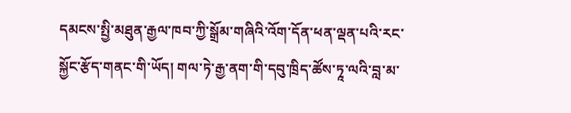དམངས་སྤྱི་མཐུན་རྒྱལ་ཁབ་ཀྱི་སྒྲོམ་གཞིའི་འོག་དོན་ཕན་ལྡན་པའི་རང་སྐྱོང་རྩོད་གནང་གི་ཡོད། གལ་ཏེ་རྒྱ་ནག་གི་དབུ་ཁྲིད་ཚོས་ཏཱ་ལའི་བླ་མ་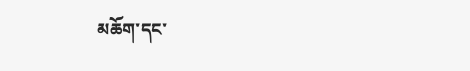མཆོག་དང་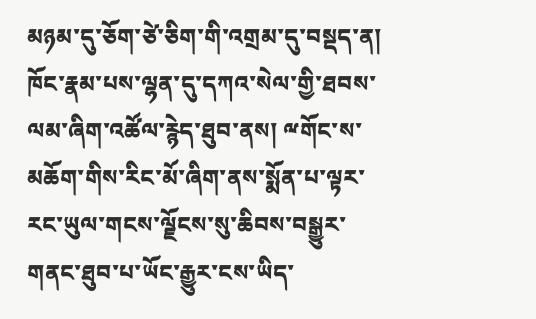མཉམ་དུ་ཅོག་ཙེ་ཅིག་གི་འགྲམ་དུ་བསྡད་ན། ཁོང་རྣམ་པས་ལྷན་དུ་དཀའ་སེལ་གྱི་ཐབས་ལམ་ཞིག་འཚོལ་རྙེད་ཐུབ་ནས། ྋགོང་ས་མཆོག་གིས་རིང་མོ་ཞིག་ནས་སྨོན་པ་ལྟར་རང་ཡུལ་གངས་ལྗོངས་སུ་ཆིབས་བསྒྱུར་གནང་ཐུབ་པ་ཡོང་རྒྱུར་ངས་ཡིད་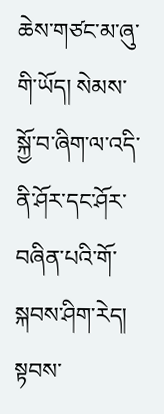ཆེས་གཙང་མ་ཞུ་གི་ཡོད། སེམས་སྐྱོ་བ་ཞིག་ལ་འདི་ནི་ཤོར་དང་ཤོར་བཞིན་པའི་གོ་སྐབས་ཤིག་རེད། སྟབས་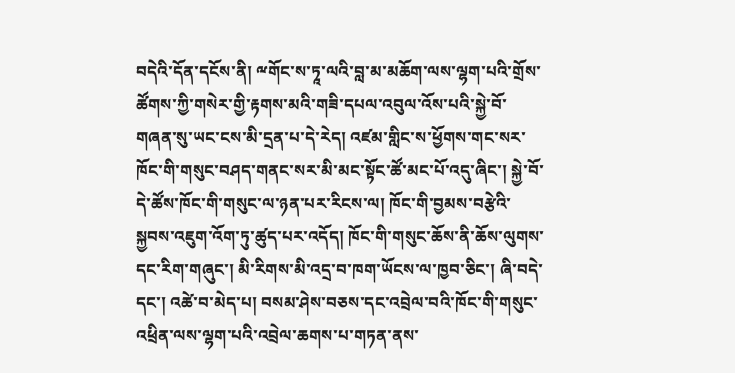བདེའི་དོན་དངོས་ནི། ྋགོང་ས་ཏཱ་ལའི་བླ་མ་མཆོག་ལས་ལྷག་པའི་གྲོས་ཚོགས་ཀྱི་གསེར་གྱི་རྟགས་མའི་གཟི་དཔལ་འབུལ་འོས་པའི་སྐྱེ་བོ་གཞན་སུ་ཡང་ངས་མི་དྲན་པ་དེ་རེད། འཛམ་གླིང་ས་ཕྱོགས་གང་སར་ཁོང་གི་གསུང་བཤད་གནང་སར་མི་མང་སྟོང་ཚོ་མང་པོ་འདུ་ཞིང་། སྐྱེ་བོ་དེ་ཚོས་ཁོང་གི་གསུང་ལ་ཉན་པར་རིངས་ལ། ཁོང་གི་བྱམས་བརྩེའི་སྐྱབས་འཇུག་འོག་ཏུ་ཚུད་པར་འདོད། ཁོང་གི་གསུང་ཆོས་ནི་ཆོས་ལུགས་དང་རིག་གཞུང་། མི་རིགས་མི་འདྲ་བ་ཁག་ཡོངས་ལ་ཁྱབ་ཅིང་། ཞི་བདེ་དང་། འཚེ་བ་མེད་པ། བསམ་ཤེས་བཅས་དང་འབྲེལ་བའི་ཁོང་གི་གསུང་འཕྲིན་ལས་ལྷག་པའི་འབྲེལ་ཆགས་པ་གཏན་ནས་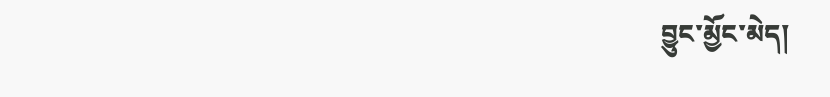བྱུང་མྱོང་མེད།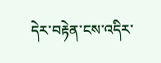དེར་བརྟེན་ངས་འདིར་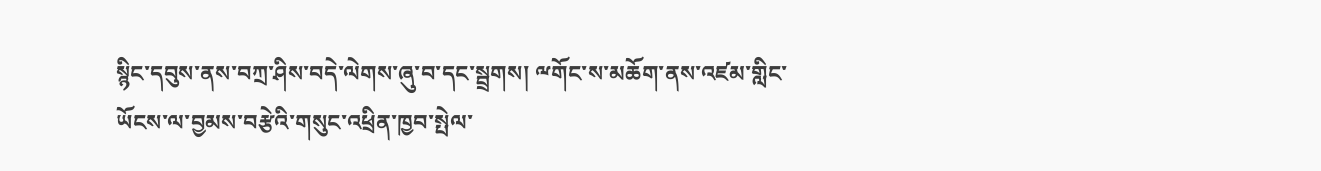སྙིང་དབུས་ནས་བཀྲ་ཤིས་བདེ་ལེགས་ཞུ་བ་དང་སྦྲགས། ྋགོང་ས་མཆོག་ནས་འཛམ་གླིང་ཡོངས་ལ་བྱམས་བརྩེའི་གསུང་འཕྲིན་ཁྱབ་སྤེལ་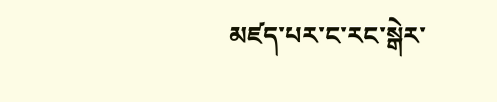མཛད་པར་ང་རང་སྒེར་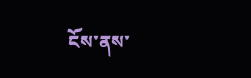ངོས་ནས་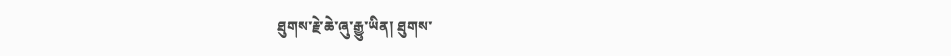ཐུགས་རྗེ་ཆེ་ཞུ་རྒྱུ་ཡིན། ཐུགས་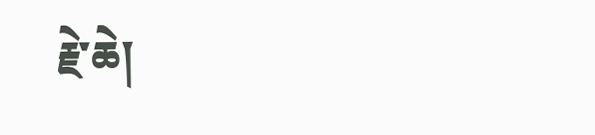རྗེ་ཆེ།